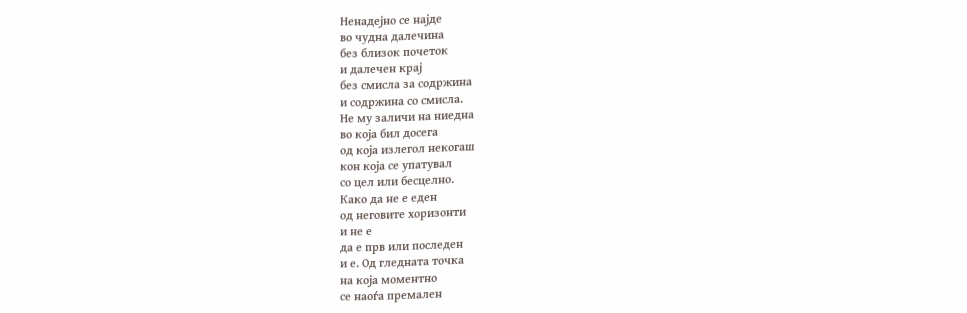Ненадејно се најде
во чудна далечина
без близок почеток
и далечен крај
без смисла за содржина
и содржина со смисла.
Не му заличи на ниедна
во која бил досега
од која излегол некогаш
кон која се упатувал
со цел или бесцелно.
Како да не е еден
од неговите хоризонти
и не е
да е прв или последен
и е. Од гледната точка
на која моментно
се наоѓа премален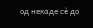од некаде сè до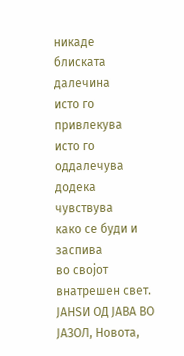никаде
блиската далечина
исто го привлекува
исто го оддалечува
додека чувствува
како се буди и заспива
во својот
внатрешен свет.
ЈАНЅИ ОД ЈАВА ВО ЈАЗОЛ, Новота,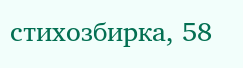стихозбирка, 58